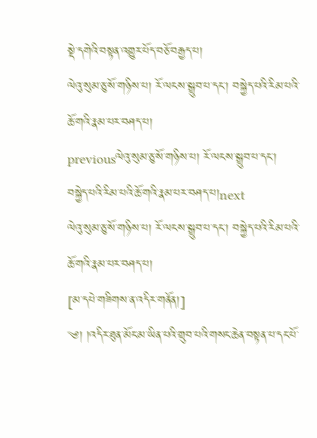སྡེ་དགེའི་བསྟན་འགྱུར་པོད་བཅོ་བརྒྱད་པ།
ལེའུ་སུམ་ཅུ་སོ་གཉིས་པ། རོ་ལངས་སྒྲུབ་པ་དང་། བསྐྱེད་པའི་རིམ་པའི་ཆོ་གའི་རྣམ་པར་བཤད་པ།
previousལེའུ་སུམ་ཅུ་སོ་གཉིས་པ། རོ་ལངས་སྒྲུབ་པ་དང་། བསྐྱེད་པའི་རིམ་པའི་ཆོ་གའི་རྣམ་པར་བཤད་པ།next
ལེའུ་སུམ་ཅུ་སོ་གཉིས་པ། རོ་ལངས་སྒྲུབ་པ་དང་། བསྐྱེད་པའི་རིམ་པའི་ཆོ་གའི་རྣམ་པར་བཤད་པ།
[མ་དཔེ་གཟིགས་ན་འདིར་གནོན།]
༄། །འདིར་ཐུན་མོང་མ་ཡིན་པའི་གྲུབ་པའི་གསང་ཆེན་བསྟན་པ་དང་པོ་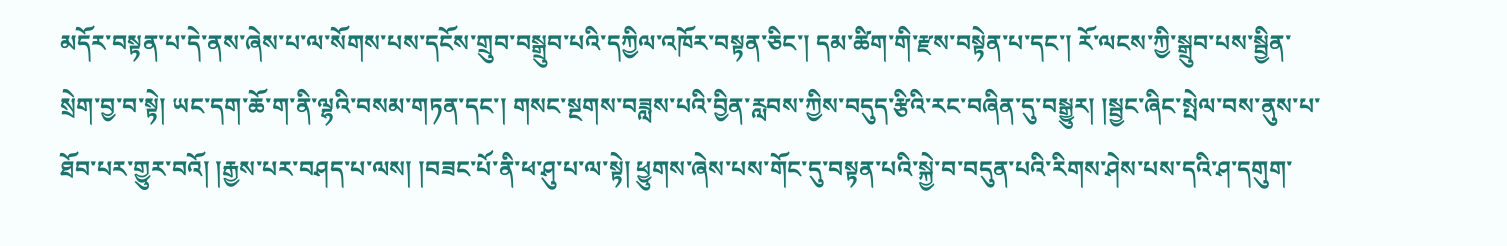མདོར་བསྟན་པ་དེ་ནས་ཞེས་པ་ལ་སོགས་པས་དངོས་གྲུབ་བསྒྲུབ་པའི་དཀྱིལ་འཁོར་བསྟན་ཅིང་། དམ་ཚིག་གི་རྫས་བསྟེན་པ་དང་། རོ་ལངས་ཀྱི་སྒྲུབ་པས་སྦྱིན་སྲེག་བྱ་བ་སྟེ། ཡང་དག་ཆོ་ག་ནི་ལྷའི་བསམ་གཏན་དང་། གསང་སྔགས་བཟླས་པའི་བྱིན་རླབས་ཀྱིས་བདུད་རྩིའི་རང་བཞིན་དུ་བསྒྱུར། །སྦྱང་ཞིང་སྤེལ་བས་ནུས་པ་ཐོབ་པར་གྱུར་བའོ། །རྒྱས་པར་བཤད་པ་ལས། །བཟང་པོ་ནི་ཕ་ཤུ་པ་ལ་སྟེ། ཕྱུགས་ཞེས་པས་གོང་དུ་བསྟན་པའི་སྐྱེ་བ་བདུན་པའི་རིགས་ཤེས་པས་དའི་ཤ་དགུག་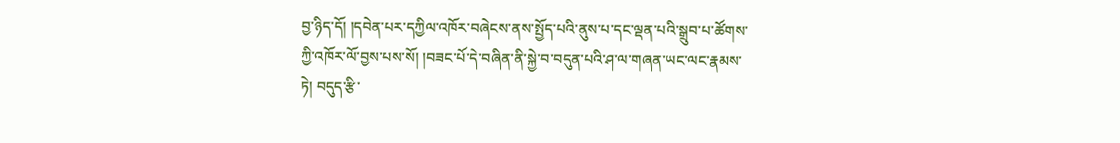བྱ་ཉིད་དོ། །དབེན་པར་དཀྱིལ་འཁོར་བཞེངས་ནས་སྤྱོད་པའི་ནུས་པ་དང་ལྡན་པའི་སྒྲུབ་པ་ཚོགས་ཀྱི་འཁོར་ལོ་བྱས་པས་སོ། །བཟང་པོ་དེ་བཞིན་ནི་སྐྱེ་བ་བདུན་པའི་ཤ་ལ་གཞན་ཡང་ལང་རྣམས་ཏེ། བདུད་རྩི་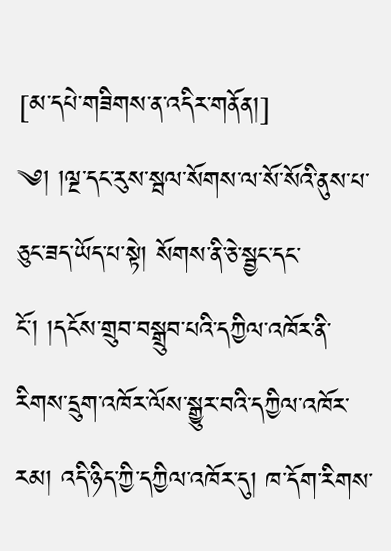[མ་དཔེ་གཟིགས་ན་འདིར་གནོན།]
༄། །ལྔ་དང་རུས་སྦལ་སོགས་ལ་སོ་སོའི་ནུས་པ་ཅུང་ཟད་ཡོད་པ་སྟེ། སོགས་ནི་ཅེ་སྦྱང་དང་ངོ་། །དངོས་གྲུབ་བསྒྲུབ་པའི་དཀྱིལ་འཁོར་ནི་རིགས་དྲུག་འཁོར་ལོས་སྒྱུར་བའི་དཀྱིལ་འཁོར་རམ། འདི་ཉིད་ཀྱི་དཀྱིལ་འཁོར་དུ། ཁ་དོག་རིགས་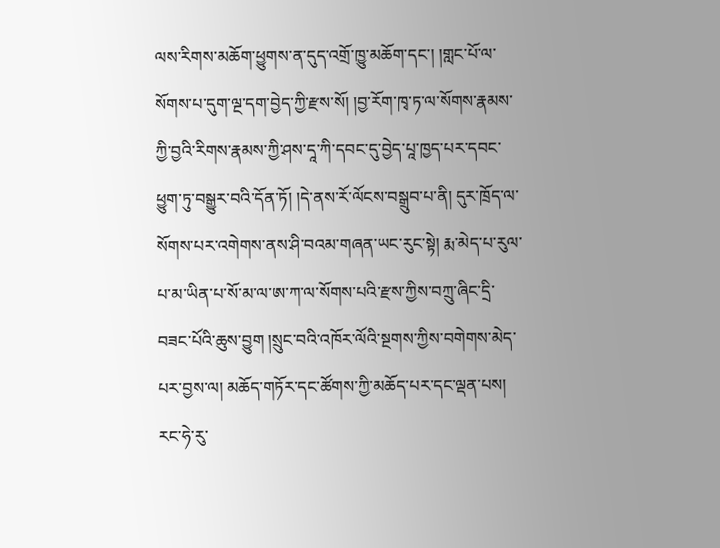ལས་རིགས་མཆོག་ཕྱུགས་ན་དུད་འགྲོ་ཁྱུ་མཆོག་དང་། །གླང་པོ་ལ་སོགས་པ་དུག་ལྔ་དག་བྱེད་ཀྱི་རྫས་སོ། །བྱ་རོག་ཁྭ་ཏ་ལ་སོགས་རྣམས་ཀྱི་བྱའི་རིགས་རྣམས་ཀྱི་ཤས་དཱ་ཀི་དབང་དུ་བྱེད་པཱ་ཁྱད་པར་དབང་ཕྱུག་ཏུ་བསྒྱུར་བའི་དོན་ཏོ། །དེ་ནས་རོ་ལོངས་བསྒྲུབ་པ་ནི། དུར་ཁྲོད་ལ་སོགས་པར་འགེགས་ནས་ཤི་བའམ་གཞན་ཡང་རུང་སྟེ། རྨ་མེད་པ་རུལ་པ་མ་ཡིན་པ་སོ་མ་ལ་ཨ་ཀ་ལ་སོགས་པའི་རྫས་ཀྱིས་བཀྲུ་ཞིང་དྲི་བཟང་པོའི་ཆུས་བྱུག །སྲུང་བའི་འཁོར་ལོའི་སྔགས་ཀྱིས་བགེགས་མེད་པར་བྱས་ལ། མཆོད་གཏོར་དང་ཚོགས་ཀྱི་མཆོད་པར་དང་ལྡན་པས། རང་ཧེ་རུ་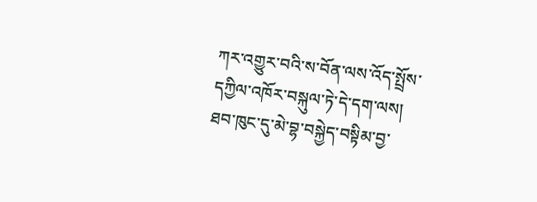ཀར་འགྱུར་བའི་ས་བོན་ལས་འོད་སྤྲོས་དཀྱིལ་འཁོར་བསྐུལ་ཏེ་དེ་དག་ལས། ཐབ་ཁུང་དུ་མེ་བྷ་བསྐྱེད་བསྟིམ་བྱ་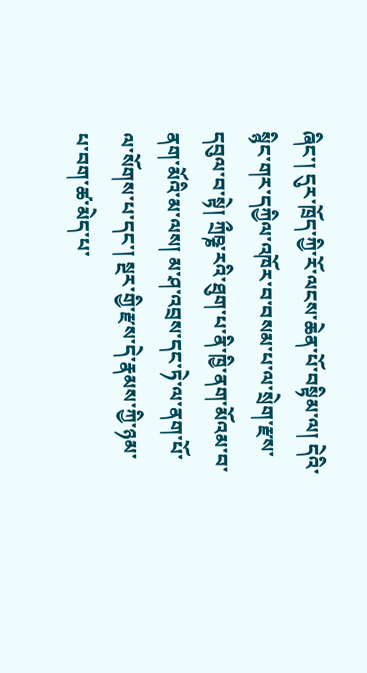ཞིང་། དུར་ཁྲོད་ཀྱི་རོ་ལངས་ཆེན་པོ་བསྟིམ་ལ། དེའི་སྙིང་གར་དཀྱིལ་འཁོར་བ་བསམ་པ་ལ་སྲེག་རྫས་དབུལ་བ་སྟེ། ཀྲྀཥྞ་རའི་ཐུག་པ་ནི་ཁྱི་ནག་མོའམ་བ་ནག་མོའི་མ་ལས། མ་ཤ་འབྲས་དང་ཏེ་ལ་ནག་པོ་ལ་སོགས་པ་དང་། སྔར་གྱི་རྫས་དེ་རྣམས་ཀྱི་ཉམ་པ་བག་ཚ་མེད་པ་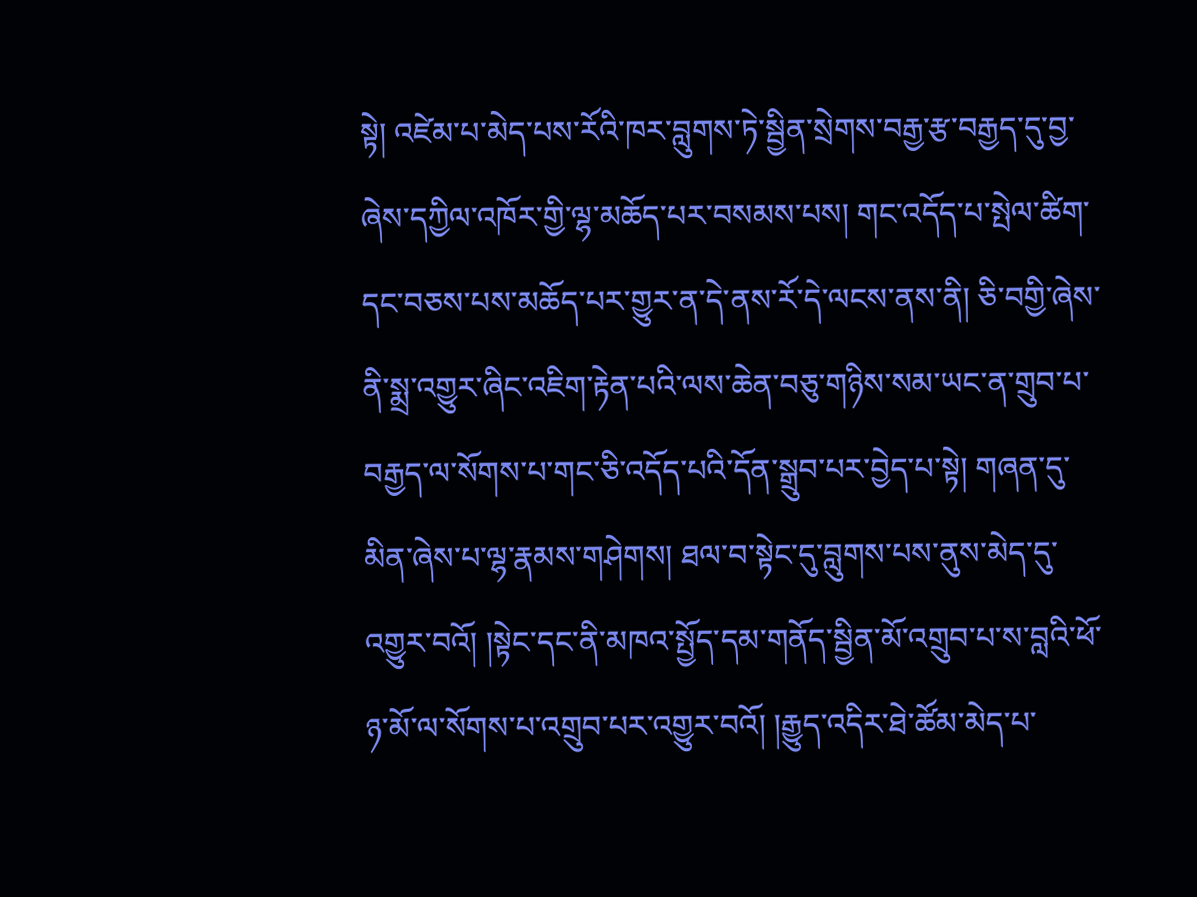སྟེ། འཛེམ་པ་མེད་པས་རོའི་ཁར་བླུགས་ཏེ་སྦྱིན་སྲེགས་བརྒྱ་རྩ་བརྒྱད་དུ་བྱ་ཞེས་དཀྱིལ་འཁོར་གྱི་ལྷ་མཆོད་པར་བསམས་པས། གང་འདོད་པ་སྤེལ་ཚིག་དང་བཅས་པས་མཆོད་པར་གྱུར་ན་དེ་ནས་རོ་དེ་ལངས་ནས་ནི། ཅི་བགྱི་ཞེས་ནི་སྨྲ་འགྱུར་ཞིང་འཇིག་རྟེན་པའི་ལས་ཆེན་བཅུ་གཉིས་སམ་ཡང་ན་གྲུབ་པ་བརྒྱད་ལ་སོགས་པ་གང་ཅི་འདོད་པའི་དོན་སྒྲུབ་པར་བྱེད་པ་སྟེ། གཞན་དུ་མིན་ཞེས་པ་ལྷ་རྣམས་གཤེགས། ཐལ་བ་སྟེང་དུ་བླུགས་པས་ནུས་མེད་དུ་འགྱུར་བའོ། །སྟེང་དང་ནི་མཁའ་སྤྱོད་དམ་གནོད་སྦྱིན་མོ་འགྲུབ་པ་ས་བླའི་ཕོ་ཉ་མོ་ལ་སོགས་པ་འགྲུབ་པར་འགྱུར་བའོ། །རྒྱུད་འདིར་ཐེ་ཚོམ་མེད་པ་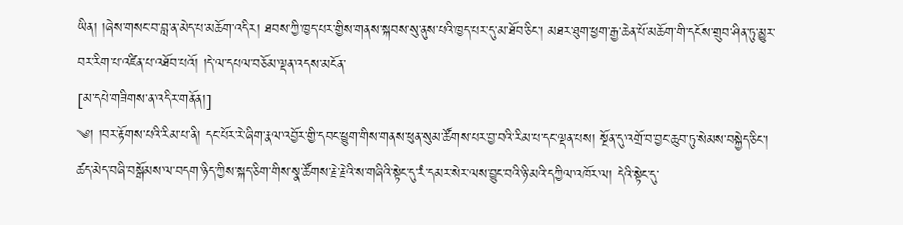ཡིན། །ཞེས་གསང་བ་བླ་ན་མེད་པ་མཆོག་འདིར། ཐབས་ཀྱི་ཁྱད་པར་གྱིས་གནས་སྐབས་སུ་ནུས་པའི་ཁྱད་པར་དུ་མ་ཐོབ་ཅིང་། མཐར་ཐུག་ཕྱག་རྒྱ་ཆེན་པོ་མཆོག་གི་དངོས་གྲུབ་ཤིན་ཏུ་མྱུར་བར་རིག་པ་འཛིན་པ་འཐོབ་པའོ། །དེ་ལ་དཔལ་བཅོམ་ལྡན་འདས་མངོན་
[མ་དཔེ་གཟིགས་ན་འདིར་གནོན།]
༄། །བར་རྟོགས་པའི་རིམ་པ་ནི། དང་པོར་རེ་ཞིག་རྣལ་འབྱོར་གྱི་དབང་ཕྱུག་གིས་གནས་ཕུན་སུམ་ཚོགས་པར་བྱ་བའི་རིམ་པ་དང་ལྡན་པས། སྔོན་དུ་འགྲོ་བ་བྱང་ཆུབ་ཏུ་སེམས་བསྐྱེད་ཅིང་། ཚད་མེད་བཞི་བསྒོམས་ལ་བདག་ཉིད་ཀྱིས་སྐད་ཅིག་གིས་སྣ་ཚོགས་རྗེ་རྗེའི་ས་གཞིའི་སྟེང་དུ་རཾ་དམར་སེར་ལས་བྱུང་བའི་ཉི་མའི་དཀྱིལ་འཁོར་ལ། དེའི་སྟེང་དུ་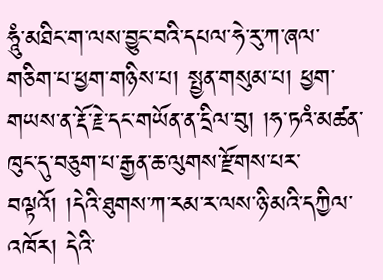ཧཱུཾ་མཐིང་ག་ལས་བྱུང་བའི་དཔལ་ཧེ་རུ་ཀ་ཞལ་གཅིག་པ་ཕྱག་གཉིས་པ། སྤྱན་གསུམ་པ། ཕྱག་གཡས་ན་རྡོ་རྗེ་དང་གཡོན་ན་དྲིལ་བུ། །ཧ་ཏའཾ་མཚན་ཁུང་དུ་བཅུག་པ་རྒྱན་ཆ་ལུགས་རྫོགས་པར་བལྟའོ། །དེའི་ཐུགས་ཀ་རམ་ར་ལས་ཉི་མའི་དཀྱིལ་འཁོར། དེའི་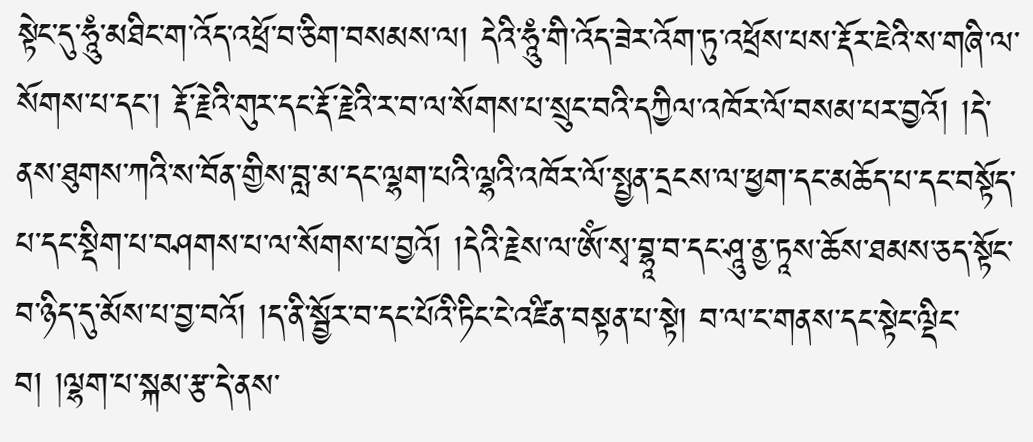སྟེང་དུ་ཧཱུཾ་མཐིང་ག་འོད་འཕྲོ་བ་ཅིག་བསམས་ལ། དེའི་ཧཱུཾ་གི་འོད་ཟེར་འོག་ཏུ་འཕྲོས་པས་རྡོར་ཇེའི་ས་གཞི་ལ་སོགས་པ་དང་། རྡོ་རྗེའི་གུར་དང་རྡོ་རྗེའི་ར་བ་ལ་སོགས་པ་སྲུང་བའི་དཀྱིལ་འཁོར་ལོ་བསམ་པར་བྱའོ། །དེ་ནས་ཐུགས་ཀའི་ས་བོན་གྱིས་བླ་མ་དང་ལྷག་པའི་ལྷའི་འཁོར་ལོ་སྤྱན་དྲངས་ལ་ཕྱག་དང་མཆོད་པ་དང་བསྟོད་པ་དང་སྡིག་པ་བཤགས་པ་ལ་སོགས་པ་བྱའོ། །དེའི་རྗེས་ལ་ཨོཾ་སྭ་བྷཱ་བ་དང་ཤཱུ་ནྱ་ཏཱས་ཆོས་ཐམས་ཅད་སྟོང་བ་ཉིད་དུ་མོས་པ་བྱ་བའོ། །ད་ནི་སྦྱོར་བ་དང་པོའི་ཏིང་ངེ་འཛིན་བསྟན་པ་སྟེ། བ་ལ་ང་གནས་དང་སྟེང་ལྡིང་བ། །ལྷག་པ་སྐམ་རྩ་དེ་ནས་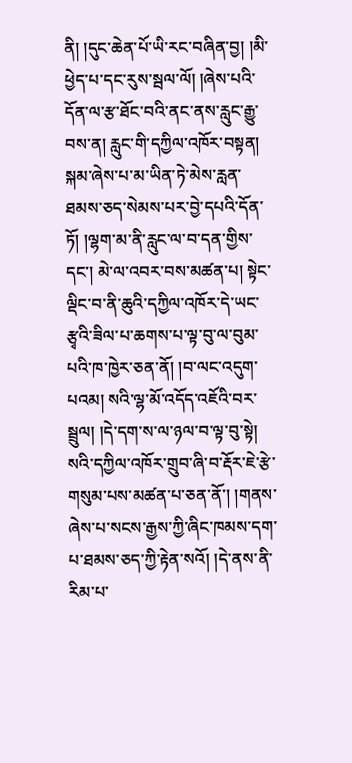ནི། །དུང་ཆེན་པོ་ཡི་རང་བཞིན་བྱ། །མི་ཕྱེད་པ་དང་རུས་སྦལ་ལོ། །ཞེས་པའི་དོན་ལ་རྩ་ཐོང་བའི་ནང་ནས་རླུང་རྒྱུ་བས་ན། རླུང་གི་དཀྱིལ་འཁོར་བསྟན། སྐམ་ཞེས་པ་མ་ཡིན་ཏེ་མེས་རླན་ཐམས་ཅད་སེམས་པར་བྱེ་དཔའི་དོན་ཏོ། །ལྷག་མ་ནི་རླུང་ལ་བ་དན་གྱིས་དང་། མེ་ལ་འབར་བས་མཚན་པ། སྟེང་ལྡིང་བ་ནི་ཆུའི་དཀྱིལ་འཁོར་དེ་ཡང་རྩྭའི་ཟིལ་པ་ཆགས་པ་ལྟ་བུ་ལ་བུམ་པའི་ཁ་ཁྱེར་ཅན་ནོ། །བ་ལང་འདུག་པའམ། སའི་ལྷ་མོ་འདོད་འཇོའི་བར་སྦྲུལ། །དེ་དག་ས་ལ་ཉལ་བ་ལྟ་བུ་སྟེ། སའི་དཀྱིལ་འཁོར་གྲུབ་ཞི་བ་རྡོར་ཇེ་རྩེ་གསུམ་པས་མཚན་པ་ཅན་ནོ་། །གནས་ཞེས་པ་སངས་རྒྱས་ཀྱི་ཞིང་ཁམས་དག་པ་ཐམས་ཅད་ཀྱི་རྟེན་སའོ། །དེ་ནས་ནི་རིམ་པ་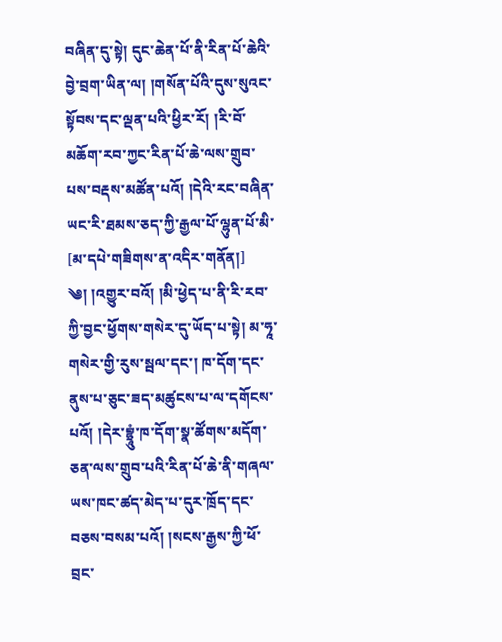བཞིན་དུ་སྟེ། དུང་ཆེན་པོ་ནི་རིན་པོ་ཆེའི་བྱེ་བྲག་ཡིན་ལ། །གསོན་པོའི་དུས་སུའང་སྟོབས་དང་ལྡན་པའི་ཕྱིར་རོ། །རི་བོ་མཆོག་རབ་ཀྱང་རིན་པོ་ཆེ་ལས་གྲུབ་པས་བརྡས་མཚོན་པའོ། །དེའི་རང་བཞིན་ཡང་རི་ཐམས་ཅད་ཀྱི་རྒྱལ་པོ་ལྷུན་པོ་མི་
[མ་དཔེ་གཟིགས་ན་འདིར་གནོན།]
༄། །འགྱུར་བའོ། །མི་ཕྱེད་པ་ནི་རི་རབ་ཀྱི་བྱང་ཕྱོགས་གསེར་དུ་ཡོད་པ་སྟེ། མ་ཧཱ་གསེར་གྱི་རུས་སྦལ་དང་། ཁ་དོག་དང་ནུས་པ་ཅུང་ཟད་མཚུངས་པ་ལ་དགོངས་པའོ། །དེར་བྷྲཱུཾ་ཁ་དོག་སྣ་ཚོགས་མདོག་ཅན་ལས་གྲུབ་པའི་རིན་པོ་ཆེ་ནི་གཞལ་ཡས་ཁང་ཚད་མེད་པ་དུར་ཁྲོད་དང་བཅས་བསམ་པའོ། །སངས་རྒྱས་ཀྱི་ཕོ་བྲང་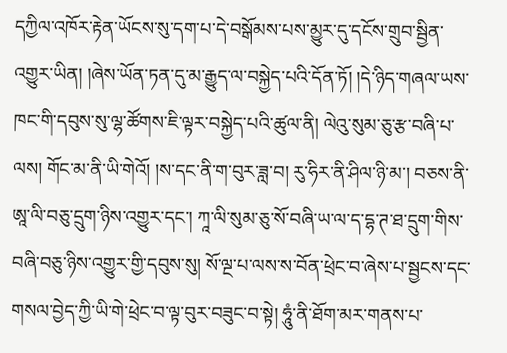དཀྱིལ་འཁོར་རྟེན་ཡོངས་སུ་དག་པ་དེ་བསྒོམས་པས་མྱུར་དུ་དངོས་གྲུབ་སྦྱིན་འགྱུར་ཡིན། །ཞེས་ཡོན་ཏན་དུ་མ་རྒྱུད་ལ་བསྐྱེད་པའི་དོན་ཏོ། །དེ་ཉིད་གཞལ་ཡས་ཁང་གི་དབུས་སུ་ལྷ་ཚོགས་ཇི་ལྟར་བསྐྱེད་པའི་ཚུལ་ནི། ལེའུ་སུམ་ཅུ་རྩ་བཞི་པ་ལས། གོང་མ་ནི་ཡི་གེའོ། །ས་དང་ནི་ག་བུར་ཟླ་བ། རུ་ཧིར་ནི་ཤིལ་ཉི་མ་། བཅས་ནི་ཨཱ་ལི་བཅུ་དྲུག་ཉིས་འགྱུར་དང་། ཀཱ་ལི་སུམ་ཅུ་སོ་བཞི་ཡ་ལ་ད་དྷ་ཊ་ཐ་དྲུག་གིས་བཞི་བཅུ་ཉིས་འགྱུར་གྱི་དབུས་སུ། སོ་ལྔ་པ་ལས་ས་བོན་ཕྲེང་བ་ཞེས་པ་སྦྱངས་དང་གསལ་བྱེད་ཀྱི་ཡི་གེ་ཕྲེང་བ་ལྟ་བུར་བཟུང་བ་སྟེ། ཧཱུཾ་ནི་ཐོག་མར་གནས་པ་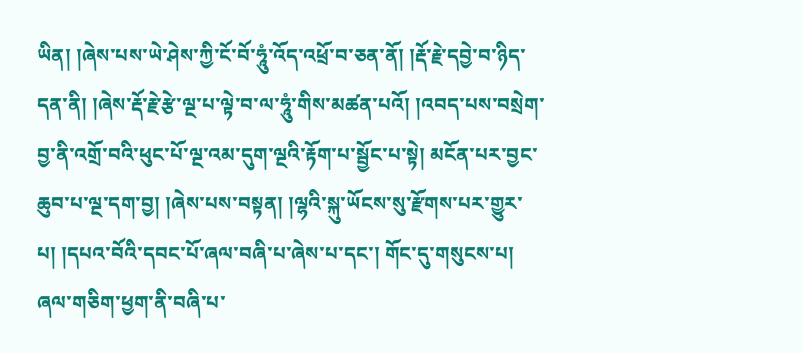ཡིན། །ཞེས་པས་ཡེ་ཤེས་ཀྱི་ངོ་བོ་ཧཱུཾ་འོད་འཕྲོ་བ་ཅན་ནོ། །རྡོ་རྗེ་དབྱེ་བ་ཉིད་དན་ནི། །ཞེས་རྡོ་རྗེ་རྩེ་ལྔ་པ་ལྟེ་བ་ལ་ཧཱུཾ་གིས་མཚན་པའོ། །འབད་པས་བསྲེག་བྱ་ནི་འགྲོ་བའི་ཕུང་པོ་ལྔ་འམ་དུག་ལྔའི་རྟོག་པ་སྦྱོང་པ་སྟེ། མངོན་པར་བྱང་ཆུབ་པ་ལྔ་དག་བྱ། །ཞེས་པས་བསྟན། །ལྷའི་སྐུ་ཡོངས་སུ་རྫོགས་པར་གྱུར་པ། །དཔའ་བོའི་དབང་པོ་ཞལ་བཞི་པ་ཞེས་པ་དང་། གོང་དུ་གསུངས་པ། ཞལ་གཅིག་ཕྱག་ནི་བཞི་པ་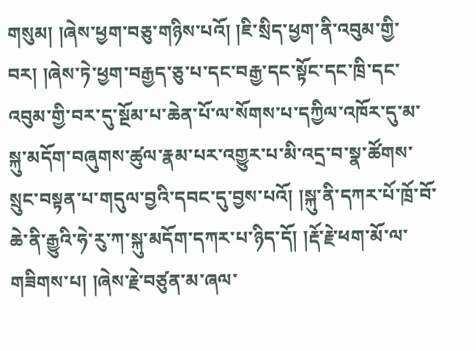གསུམ། །ཞེས་ཕྱག་བཅུ་གཉིས་པའོ། །ཇི་སྲིད་ཕྱག་ནི་འབུམ་གྱི་བར། །ཞེས་ཏེ་ཕྱག་བརྒྱད་ཅུ་པ་དང་བརྒྱ་དང་སྟོང་དང་ཁྲི་དང་འབུམ་གྱི་བར་དུ་སྔོམ་པ་ཆེན་པོ་ལ་སོགས་པ་དཀྱིལ་འཁོར་དུ་མ་སྐུ་མདོག་བཞུགས་ཚུལ་རྣམ་པར་འགྱུར་པ་མི་འདྲ་བ་སྣ་ཚོགས་སྲུང་བསྟན་པ་གདུལ་བྱའི་དབང་དུ་བྱས་པའོ། །སྐུ་ནི་དཀར་པོ་ཁྲོ་བོ་ཆེ་ནི་རྒྱུའི་ཧེ་རུ་ཀ་སྐུ་མདོག་དཀར་པ་ཉིད་དོ། །རྡོ་རྗེ་ཕག་མོ་ལ་གཟིགས་པ། །ཞེས་རྗེ་བཙུན་མ་ཞལ་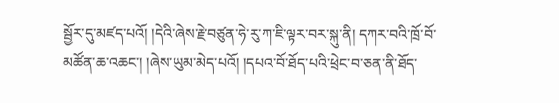སྦྱོར་དུ་མཛད་པའོ། །དེའི་ཞེས་རྗེ་བཙུན་ཧེ་རུ་ཀ་ཇི་ལྟར་བར་སྐུ་ནི། དཀར་བའི་ཁྲོ་བོ་མཚོན་ཆ་འཆང་། །ཞེས་ཡུམ་མེད་པའོ། །དཔའ་བོ་ཐོད་པའི་ཕྲེང་བ་ཅན་ནི་ཐོད་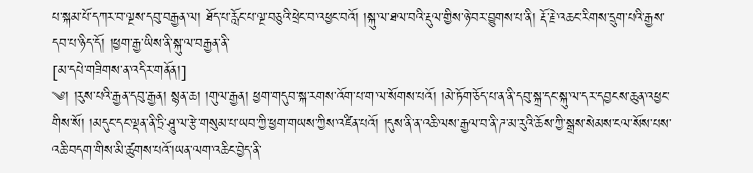པ་སྐམ་པོ་དཀར་བ་ལྔས་དབུ་བརྒྱན་ལ། ཐོད་པ་རློང་པ་ལྔ་བཅུའི་ཕྲེང་བ་འཕྱང་བའོ། །སྐུ་ལ་ཐལ་བའི་རྡུལ་གྱིས་ཉེ་བར་བྱུགས་པ་ནི། རྡོ་རྗེ་འཆང་རིགས་དྲུག་པའི་རྒྱས་དབ་པ་ཉིད་དོ། །ཕྱག་རྒྱ་ཡིས་ནི་སྐུ་ལ་བརྒྱན་ནི་
[མ་དཔེ་གཟིགས་ན་འདིར་གནོན།]
༄། །རུས་པའི་རྒྱན་དབུ་རྒྱན། སྙན་ཆ། །གུལ་རྒྱན། ཕྱག་གདུབ་སྐ་རགས་འོག་པ་ག་ལ་སོགས་པའོ། །མེ་ཏོག་ཅོད་པ་ན་ནི་དབུ་སྐྲ་དང་སྐུ་ལ་དར་དབྱངས་ཆུན་འཕྱང་གིས་སོ། །མདུང་དང་ལྡན་ནི་ཏྲི་ཤཱུ་ལ་རྩེ་གསུམ་པ་ཡབ་ཀྱི་ཕྱག་གཡས་ཀྱིས་འཛིན་པའོ། །དུས་ནི་ན་འཆི་ལས་རྒྱལ་བ་ནི་ཌ་མ་རུའི་ཆོས་ཀྱི་སྒྲས་སེམས་ངལ་སོས་པས་འཆི་བདག་གིས་མི་ཚུགས་པའོ་།ཡན་ལག་འཆིང་བྱེད་ནི་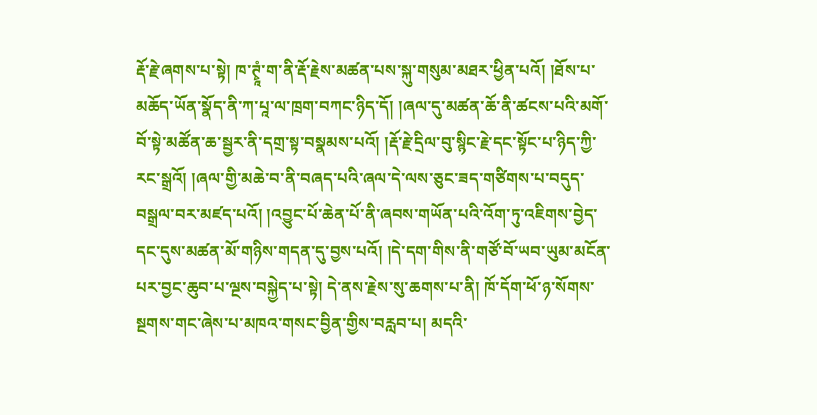རྡོ་རྗེ་ཞགས་པ་སྟེ། ཁ་ཊྭཱཾ་ག་ནི་རྡོ་རྗེས་མཚན་པས་སྐུ་གསུམ་མཐར་ཕྱིན་པའོ། །ཐོས་པ་མཆོད་ཡོན་སྣོད་ནི་ཀ་པཱ་ལ་ཁྲག་བཀང་ཉིད་དོ། །ཞལ་དུ་མཚན་ཆོ་ནི་ཚངས་པའི་མགོ་བོ་སྟེ་མཚོན་ཆ་སྦྱར་ནི་དགྲ་སྟ་བསྣམས་པའོ། །རྡོ་རྗེ་དྲིལ་བུ་སྙིང་རྗེ་དང་སྟོང་པ་ཉིད་ཀྱི་རང་སྒྲའོ། །ཞལ་གྱི་མཆེ་བ་ནི་བཞད་པའི་ཞལ་དེ་ལས་ཅུང་ཟད་གཙིགས་པ་བདུད་བསྒྲལ་བར་མཛད་པའོ། །འབྱུང་པོ་ཆེན་པོ་ནི་ཞབས་གཡོན་པའི་འོག་ཏུ་འཇིགས་བྱེད་དང་དུས་མཚན་མོ་གཉིས་གདན་དུ་བྱས་པའོ། །དེ་དག་གིས་ནི་གཙོ་བོ་ཡབ་ཡུམ་མངོན་པར་བྱང་ཆུབ་པ་ལྔས་བསྐྱེད་པ་སྟེ། དེ་ནས་རྗེས་སུ་ཆགས་པ་ནི། ཁོ་དོག་ཕོ་ཉ་སོགས་སྔགས་གང་ཞེས་པ་མཁའ་གསང་བྱིན་གྱིས་བརླབ་པ། མདའི་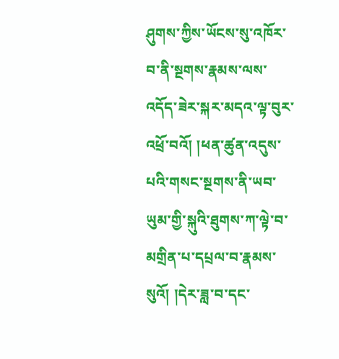ཤུགས་ཀྱིས་ཡོངས་སུ་འཁོར་བ་ནི་སྔགས་རྣམས་ལས་འདོད་ཟེར་སྐར་མདའ་ལྟ་བུར་འཕྲོ་བའོ། །ཕན་ཚུན་འདུས་པའི་གསང་སྔགས་ནི་ཡབ་ཡུམ་གྱི་སྐུའི་ཐུགས་ཀ་ལྟེ་བ་མགྲིན་པ་དཔྲལ་བ་རྣམས་སུའོ། །དེར་ཟླ་བ་དང་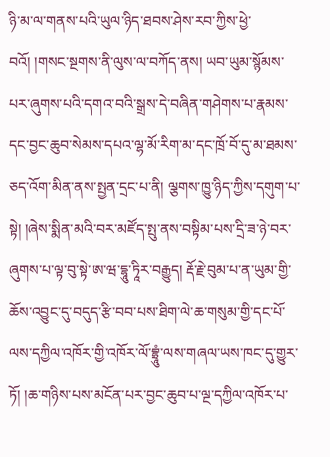ཉི་མ་ལ་གནས་པའི་ཡུལ་ཉིད་ཐབས་ཤེས་རབ་ཀྱིས་ཕྱེ་བའོ། །གསང་སྔགས་ནི་ལུས་ལ་བཀོད་ནས། ཡབ་ཡུམ་སྙོམས་པར་ཞུགས་པའི་དགའ་བའི་སྒྲས་དེ་བཞིན་གཤེགས་པ་རྣམས་དང་བྱང་ཆུབ་སེམས་དཔའ་ལྷ་མོ་རིག་མ་དང་ཁྲོ་བོ་དུ་མ་ཐམས་ཅད་འོག་མིན་ནས་སྤྱན་དྲང་པ་ནི། ལྕགས་ཁྱུ་ཉིད་ཀྱིས་དགུག་པ་སྟེ། །ཞེས་སྨིན་མའི་བར་མཛོད་སྤུ་ནས་བསྟིམ་པས་དྲི་ཟ་ཉེ་བར་ཞུགས་པ་ལྟ་བུ་སྟེ་ཨ་ཝ་དྷཱུ་ཏཱིར་བརྒྱུད། རྡོ་རྗེ་བུམ་པ་ན་ཡུམ་གྱི་ཆོས་འབྱུང་དུ་བདུད་རྩི་བབ་པས་ཐིག་ལེ་ཆ་གསུམ་གྱི་དང་པོ་ལས་དཀྱིལ་འཁོར་གྱི་འཁོར་ལོ་བྷྲཱུཾ་ལས་གཞལ་ཡས་ཁང་དུ་གྱུར་ཏོ། །ཆ་གཉིས་པས་མངོན་པར་བྱང་ཆུབ་པ་ལྔ་དཀྱིལ་འཁོར་པ་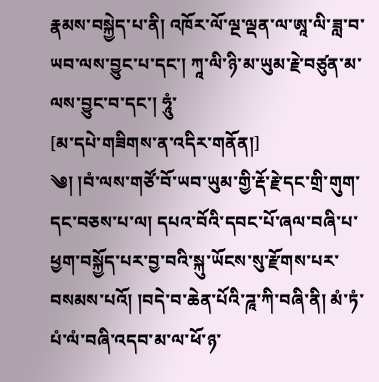རྣམས་བསྐྱེད་པ་ནི། འཁོར་ལོ་ལྔ་ལྡན་ལ་ཨཱ་ལི་ཟླ་བ་ཡབ་ལས་བྱུང་པ་དང་། ཀཱ་ལི་ཉི་མ་ཡུམ་རྗེ་བཙུན་མ་ལས་བྱུང་བ་དང་། ཧཱུཾ་
[མ་དཔེ་གཟིགས་ན་འདིར་གནོན།]
༄། །བཾ་ལས་གཙོ་བོ་ཡབ་ཡུམ་གྱི་རྡོ་རྗེ་དང་གྲི་གུག་དང་བཅས་པ་ལ། དཔའ་བོའི་དབང་པོ་ཞལ་བཞི་པ་ཕྱག་བསྐྱོད་པར་བྱ་བའི་སྐུ་ཡོངས་སུ་རྫོགས་པར་བསམས་པའོ། །བདེ་བ་ཆེན་པོའི་ཌཱ་ཀི་བཞི་ནི། མཾ་ཏཾ་པཾ་ལཾ་བཞི་འདབ་མ་ལ་ཕོ་ཉ་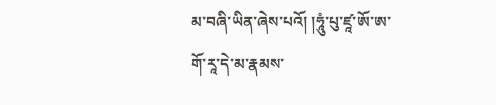མ་བཞི་ཡིན་ཞེས་པའོ། །ཧཱུཾ་པུ་ཛཱ་ཨོ་ཨ་གོ་རཱ་དེ་མ་རྣམས་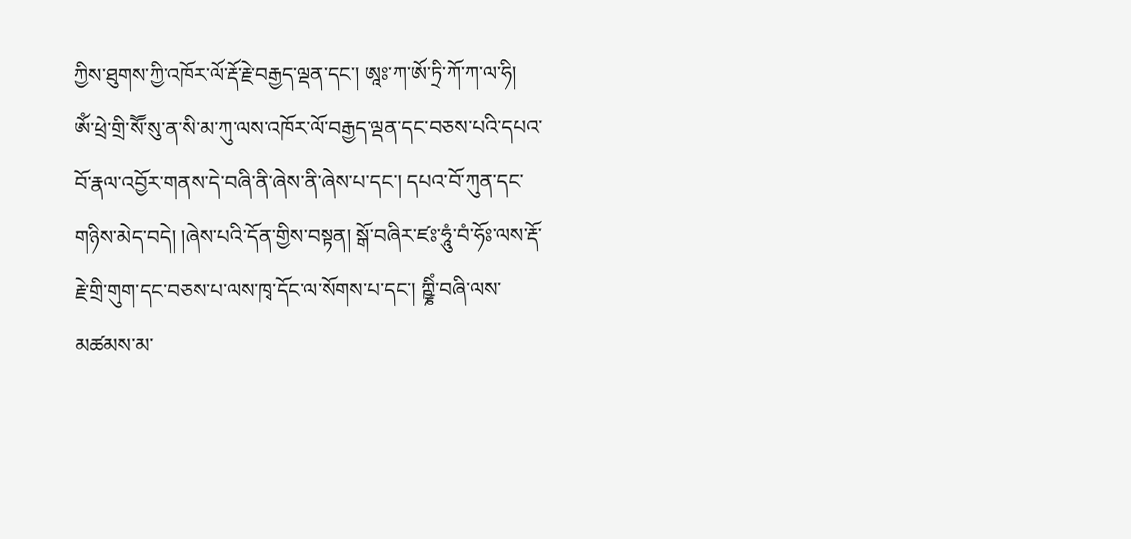ཀྱིས་ཐུགས་ཀྱི་འཁོར་ལོ་རྡོ་རྗེ་བརྒྱད་ལྡན་དང་། ཨཱཿ་ཀ་ཨོ་ཏྲི་ཀོ་ཀ་ལ་ཧི། ཨོཾ་ཕྲེ་གྲི་སཽ་སུ་ན་སི་མ་ཀུ་ལས་འཁོར་ལོ་བརྒྱད་ལྡན་དང་བཅས་པའི་དཔའ་བོ་རྣལ་འབྱོར་གནས་དེ་བཞི་ནི་ཞེས་ནི་ཞེས་པ་དང་། དཔའ་བོ་ཀུན་དང་གཉིས་མེད་བདེ། །ཞེས་པའི་དོན་གྱིས་བསྟན། སྒོ་བཞིར་ཛཿ་ཧཱུཾ་བཾ་ཧོཿ་ལས་རྡོ་རྗེ་གྲི་གུག་དང་བཅས་པ་ལས་ཁྭ་དོང་ལ་སོགས་པ་དང་། ཀྵྞིཾ་བཞི་ལས་མཚམས་མ་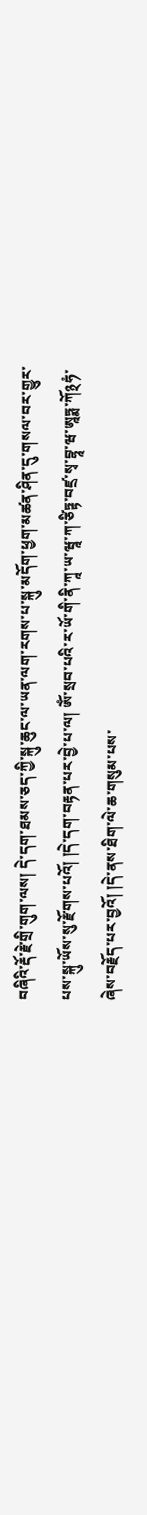བཞིའི་རྡོ་རྗེ་གྲི་གུག་ལས། དེ་དག་ཐམས་ཅད་ཀྱི་སྐུ་ཆུང་ལ་ཡན་ལག་རགས་པ་སྐུ་མདོག་ཕྱག་མཚན་ཤིན་དུ་གསལ་བར་གྱུར་པས་སྐུ་ཡོས་སུ་རྫོགས་པའོ། །དེ་དག་བརྟན་པར་བྱེ་པ་ལ། ཨོཾ་སྲབ་པའི་ར་ཡོ་གི་ནི་ཀཱ་ཡ་ཝཱ་ཀ་ཙིཏྟ་བཛྲ་སྭ་བྷཱ་ཝ་ཨཱཏྨ་ཀོ྅ཧཾ་ཞེས་བརྗོད་པར་བྱའོ། །དེ་ནས་ཐིག་ལེ་ཆ་གསུམ་པས་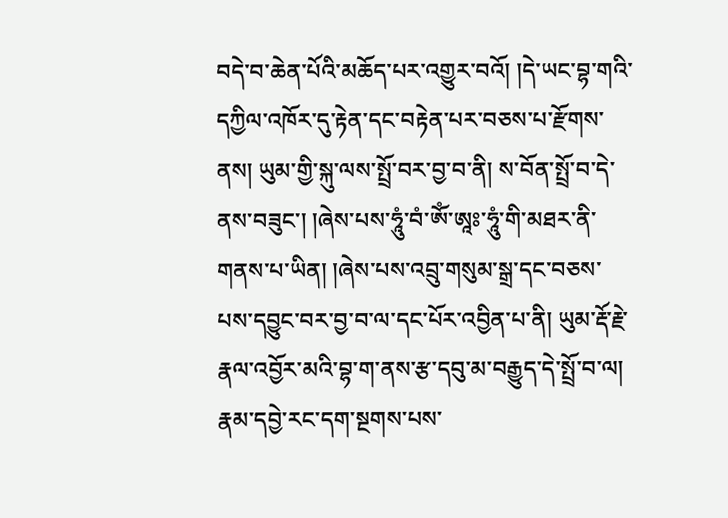བདེ་བ་ཆེན་པོའི་མཆོད་པར་འགྱུར་བའོ། །དེ་ཡང་བྷ་གའི་དཀྱིལ་འཁོར་དུ་རྟེན་དང་བརྟེན་པར་བཅས་པ་རྫོགས་ནས། ཡུམ་གྱི་སྐུ་ལས་སྤྲོ་བར་བྱ་བ་ནི། ས་བོན་སྤྲོ་བ་དེ་ནས་བཟུང་། །ཞེས་པས་ཧཱུཾ་བཾ་ཨོཾ་ཨཱཿ་ཧཱུཾ་གི་མཐར་ནི་གནས་པ་ཡིན། །ཞེས་པས་འབྲུ་གསུམ་སྒྲ་དང་བཅས་པས་དབྱུང་བར་བྱ་བ་ལ་དང་པོར་འབྱིན་པ་ནི། ཡུམ་རྡོ་རྗེ་རྣལ་འབྱོར་མའི་བྷ་ག་ནས་རྩ་དབུ་མ་བརྒྱུད་དེ་སྤྲོ་བ་ལ། རྣམ་དབྱེ་རང་དག་སྔགས་པས་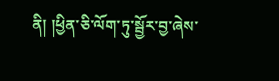ནི། །ཕྱིན་ཅི་ལོག་ཏུ་སྦྱོར་བྱ་ཞེས་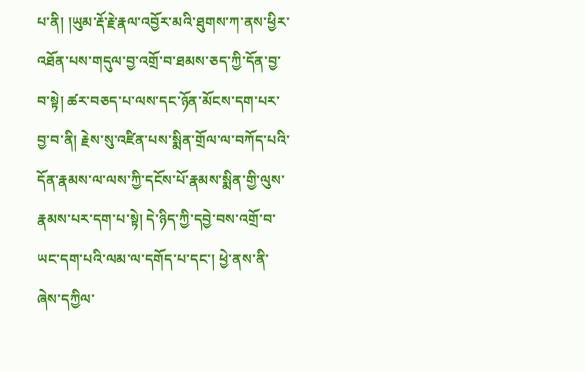པ་ནི། །ཡུམ་རྡོ་རྗེ་རྣལ་འབྱོར་མའི་ཐུགས་ཀ་ནས་ཕྱིར་འཐོན་པས་གདུལ་བྱ་འགྲོ་བ་ཐམས་ཅད་ཀྱི་དོན་བྱ་བ་སྟེ། ཚར་བཅད་པ་ལས་དང་ཉོན་མོངས་དག་པར་བྱ་བ་ནི། རྗེས་སུ་འཛིན་པས་སྨིན་གྲོལ་ལ་བཀོད་པའི་དོན་རྣམས་ལ་ལས་ཀྱི་དངོས་པོ་རྣམས་སྨིན་གྱི་ལུས་རྣམས་པར་དག་པ་སྟེ། དེ་ཉིད་ཀྱི་དབྱེ་བས་འགྲོ་བ་ཡང་དག་པའི་ལམ་ལ་དགོད་པ་དང་། ཕྱེ་ནས་ནི་ཞེས་དཀྱིལ་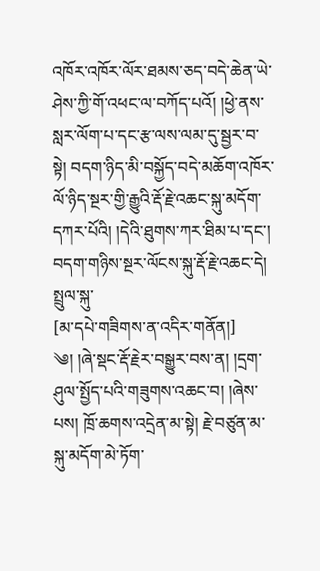འཁོར་འཁོར་ལོར་ཐམས་ཅད་བདེ་ཆེན་ཡེ་ཤེས་ཀྱི་གོ་འཕང་ལ་བཀོད་པའོ། །ཕྱེ་ནས་སླར་ལོག་པ་དང་རྩ་ལས་ལམ་དུ་སྦྱར་བ་སྟེ། བདག་ཉིད་མི་བསྐྱོད་བདེ་མཆོག་འཁོར་ལོ་ཉིད་སྔར་གྱི་རྒྱུའི་རྡོ་རྗེ་འཆང་སྐུ་མདོག་དཀར་པོའི། །དེའི་ཐུགས་ཀར་ཐིམ་པ་དང་། བདག་གཉིས་སྔར་ལོངས་སྐུ་རྡོ་རྗེ་འཆང་དེ། སྤྲུལ་སྐུ་
[མ་དཔེ་གཟིགས་ན་འདིར་གནོན།]
༄། །ཞེ་སྡང་རྡོ་རྗེར་བསྒྱུར་བས་ན། །དྲག་ཤུལ་སྤྱོད་པའི་གཟུགས་འཆང་བ། །ཞེས་པས། ཁྲོ་ཆགས་འདྲེན་མ་སྟེ། རྗེ་བཙུན་མ་སྐུ་མདོག་མེ་ཏོག་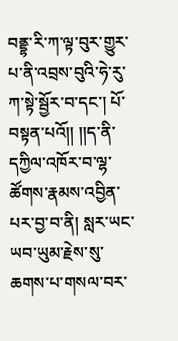བནྡྷ་རི་ཀ་ལྟ་བུར་གྱུར་པ་ནི་འབྲས་བུའི་ཧེ་རུ་ཀ་སྟེ་སྦྱོར་བ་དང་། པོ་བསྟན་པའོ།། །།ད་ནི་དཀྱིལ་འཁོར་བ་ལྷ་ཚོགས་རྣམས་འབྱིན་པར་བྱ་བ་ནི། སླར་ཡང་ཡབ་ཡུམ་རྗེས་སུ་ཆགས་པ་གསལ་བར་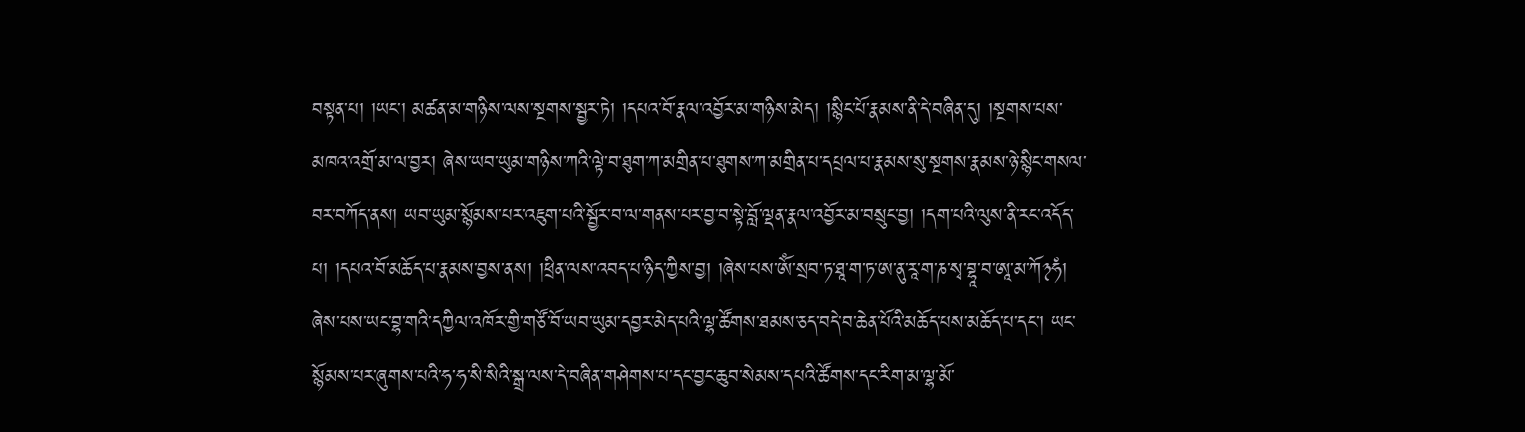བསྟན་པ། །ཡང་། མཚན་མ་གཉིས་ལས་སྔགས་སྦྱར་ཏེ། །དཔའ་བོ་རྣལ་འབྱོར་མ་གཉིས་མེད། །སྙིང་པོ་རྣམས་ནི་དེ་བཞིན་དུ། །སྔགས་པས་མཁའ་འགྲོ་མ་ལ་བྱར། ཞེས་ཡབ་ཡུམ་གཉིས་ཀའི་ལྟེ་བ་ཐུག་ཀ་མགྲིན་པ་ཐུགས་ཀ་མགྲིན་པ་དཔྲལ་པ་རྣམས་སུ་སྔགས་རྣམས་ཉེ་སྙིང་གསལ་བར་བཀོད་ནས། ཡབ་ཡུམ་སྙོམས་པར་འཇུག་པའི་སྦྱོར་བ་ལ་གནས་པར་བྱ་བ་སྟེ་བློ་ལྡན་རྣལ་འབྱོར་མ་བསྲུང་བྱ། །དག་པའི་ལུས་ནི་རང་འདོད་པ། །དཔའ་བོ་མཆོད་པ་རྣམས་བྱས་ནས། །ཕྲིན་ལས་འབད་པ་ཉིད་ཀྱིས་བྱ། །ཞེས་པས་ཨོཾ་སྲབ་ཏ་ཐཱ་ག་ཏ་ཨ་ནུ་རཱ་ག་ཎ་སྭ་བྷཱ་བ་ཨཱ་མ་ཀོ྅ཧཾ། ཞེས་པས་ཡང་བྷ་གའི་དཀྱིལ་འཁོར་གྱི་གཙོ་བོ་ཡབ་ཡུམ་དབྱར་མེད་པའི་ལྷ་ཚོགས་ཐམས་ཅད་བདེ་བ་ཆེན་པོའི་མཆོད་པས་མཆོད་པ་དང་། ཡང་སྙོམས་པར་ཞུགས་པའི་ཧ་ཧ་སི་སིའི་སྒྲ་ལས་དེ་བཞིན་གཤེགས་པ་དང་བྱང་ཆུབ་སེམས་དཔའི་ཚོགས་དང་རིག་མ་ལྷ་མོ་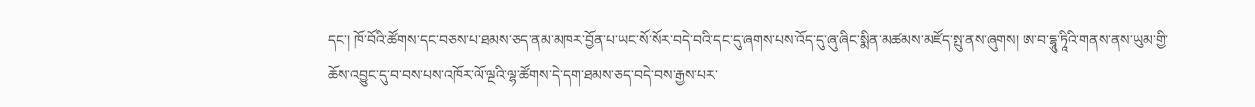དང་། ཁོ་བོའི་ཚོགས་དང་བཅས་པ་ཐམས་ཅད་ནམ་མཁར་བྱོན་པ་ཡང་སོ་སོར་བདེ་བའི་དང་དུ་ཞགས་པས་འོད་དུ་ཞུ་ཞིང་སྨིན་མཚམས་མཛོད་སྤུ་ནས་ཞུགས། ཨ་བ་དྷཱུ་ཏཱིའི་གནས་ནས་ཡུམ་གྱི་ཆོས་འབྱུང་དུ་བ་བས་པས་འཁོར་ལོ་ལྔའི་ལྷ་ཚོགས་དེ་དག་ཐམས་ཅད་བདེ་བས་རྒྱས་པར་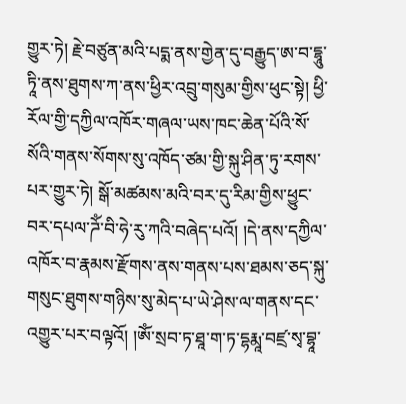གྱུར་ཏེ། རྗེ་བཙུན་མའི་པདྨ་ནས་གྱེན་དུ་བརྒྱུད་ཨ་བ་དྷཱུ་ཏཱི་ནས་ཐུགས་ཀ་ནས་ཕྱིར་འབྲུ་གསུམ་གྱིས་ཕུང་སྟེ། ཕྱི་རོལ་གྱི་དཀྱིལ་འཁོར་གཞལ་ཡས་ཁང་ཆེན་པོའི་སོ་སོའི་གནས་སོགས་སུ་འཁོད་ཙམ་གྱི་སྐུ་ཤིན་ཏུ་རགས་པར་གྱུར་ཏེ། སྒོ་མཚམས་མའི་བར་དུ་རིམ་གྱིས་ཕྱུང་བར་དཔལ་ཌོཾ་བི་ཧེ་རུ་ཀའི་བཞེད་པའོ། །དེ་ནས་དཀྱིལ་འཁོར་བ་རྣམས་རྫོགས་ནས་གནས་པས་ཐམས་ཅད་སྐུ་གསུང་ཐུགས་གཉིས་སུ་མེད་པ་ཡེ་ཤེས་ལ་གནས་དང་འགྱུར་པར་བལྟའོ། །ཨོཾ་སྲབ་ཏ་ཐཱ་ག་ཏ་དྷརྨཱ་བཛྲ་སྭ་བྷཱ་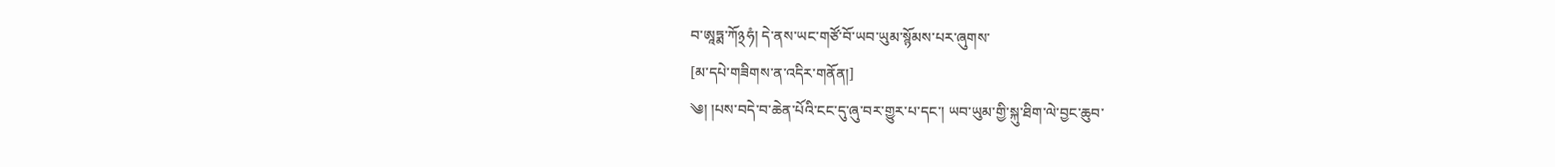བ་ཨཱཏྨ་ཀོ྅ཧཾ། དེ་ནས་ཡང་གཙོ་བོ་ཡབ་ཡུམ་སྙོམས་པར་ཞུགས་
[མ་དཔེ་གཟིགས་ན་འདིར་གནོན།]
༄། །པས་བདེ་བ་ཆེན་པོའི་ངང་དུ་ཞུ་བར་གྱུར་པ་དང་། ཡབ་ཡུམ་གྱི་སྐུ་ཐིག་ལེ་བྱང་ཆུབ་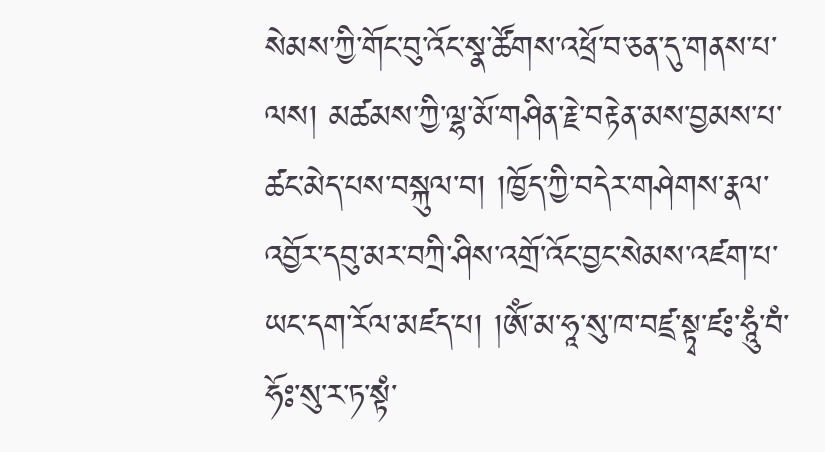སེམས་ཀྱི་གོང་བུ་འོང་སྣ་ཚོགས་འཕྲོ་བ་ཅན་དུ་གནས་པ་ལས། མཚམས་ཀྱི་ལྷ་མོ་གཤིན་རྗེ་བརྟེན་མས་བྱམས་པ་ཚང་མེད་པས་བསྐུལ་བ། །ཁྱོད་ཀྱི་བདེར་གཤེགས་རྣལ་འབྱོར་དབུ་མར་བཀྲི་ཤིས་འགྲོ་འོང་བྱང་སེམས་འཛག་པ་ཡང་དག་རོལ་མཛད་པ། །ཨོཾ་མ་ཧཱ་སུ་ཁ་བཛྲ་སྟྭ་ཛཿ་ཧཱུཾ་བཾ་ཧོཿ་སུ་ར་ཏ་སྟཾ་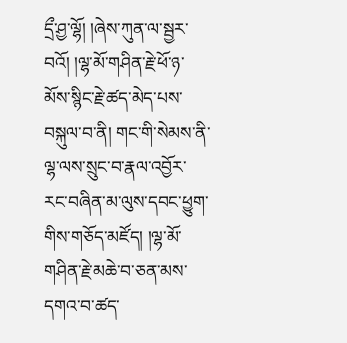དྲྀ་ཤྱ་ལྷོ། །ཞེས་ཀུན་ལ་སྦྱར་བའོ། །ལྷ་མོ་གཤིན་རྗེ་ཕོ་ཉ་མོས་སྙིང་རྗེ་ཚད་མེད་པས་བསྐུལ་བ་ནི། གང་གི་སེམས་ནི་ལྷ་ལས་སྲུང་བ་རྣལ་འབྱོར་རང་བཞིན་མ་ལུས་དབང་ཕྱུག་གིས་གཅོད་མཛོད། །ལྷ་མོ་གཤིན་རྗེ་མཆེ་བ་ཅན་མས་དགའ་བ་ཚད་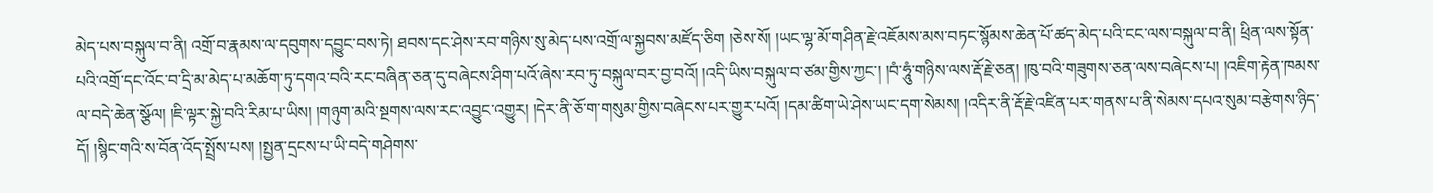མེད་པས་བསྐུལ་བ་ནི། འགྲོ་བ་རྣམས་ལ་དབུགས་དབྱུང་བས་ཏེ། ཐབས་དང་ཤེས་རབ་གཉིས་སུ་མེད་པས་འགྲོ་ལ་སྐྱབས་མཛོད་ཅིག །ཅེས་སོ། །ཡང་ལྷ་མོ་གཤིན་རྗེ་འཇོམས་མས་བཏང་སྙོམས་ཆེན་པོ་ཚད་མེད་པའི་ངང་ལས་བསྐུལ་བ་ནི། ཕྲིན་ལས་སྟོན་པའི་འགྲོ་དང་འོང་བ་དྲི་མ་མེད་པ་མཆོག་ཏུ་དགའ་བའི་རང་བཞིན་ཅན་དུ་བཞེངས་ཤིག་པའོ་ཞེས་རབ་ཏུ་བསྐུལ་བར་བྱ་བའོ། །འདི་ཡིས་བསྐུལ་བ་ཙམ་གྱིས་ཀྱང་། །བཾ་ཧཱུཾ་གཉིས་ལས་རྡོ་རྗེ་ཅན། །ཁུ་བའི་གཟུགས་ཅན་ལས་བཞེངས་པ། །འཇིག་རྟེན་ཁམས་ལ་བདེ་ཆེན་སྩོལ། །ཇི་ལྟར་སྐྱེ་བའི་རིམ་པ་ཡིས། །གཉུག་མའི་སྔགས་ལས་རང་འབྱུང་འགྱུར། །དེར་ནི་ཅོ་ག་གསུམ་གྱིས་བཞེངས་པར་གྱུར་པའོ། །དམ་ཚིག་ཡེ་ཤེས་ཡང་དག་སེམས། །འདིར་ནི་རྡོ་རྗེ་འཛིན་པར་གནས་པ་ནི་སེམས་དཔའ་སུམ་བརྩེགས་ཉིད་དོ། །སྙིང་གའི་ས་བོན་འོད་སྤྲོས་པས། །སྤྱན་དྲངས་པ་ཡི་བདེ་གཤེགས་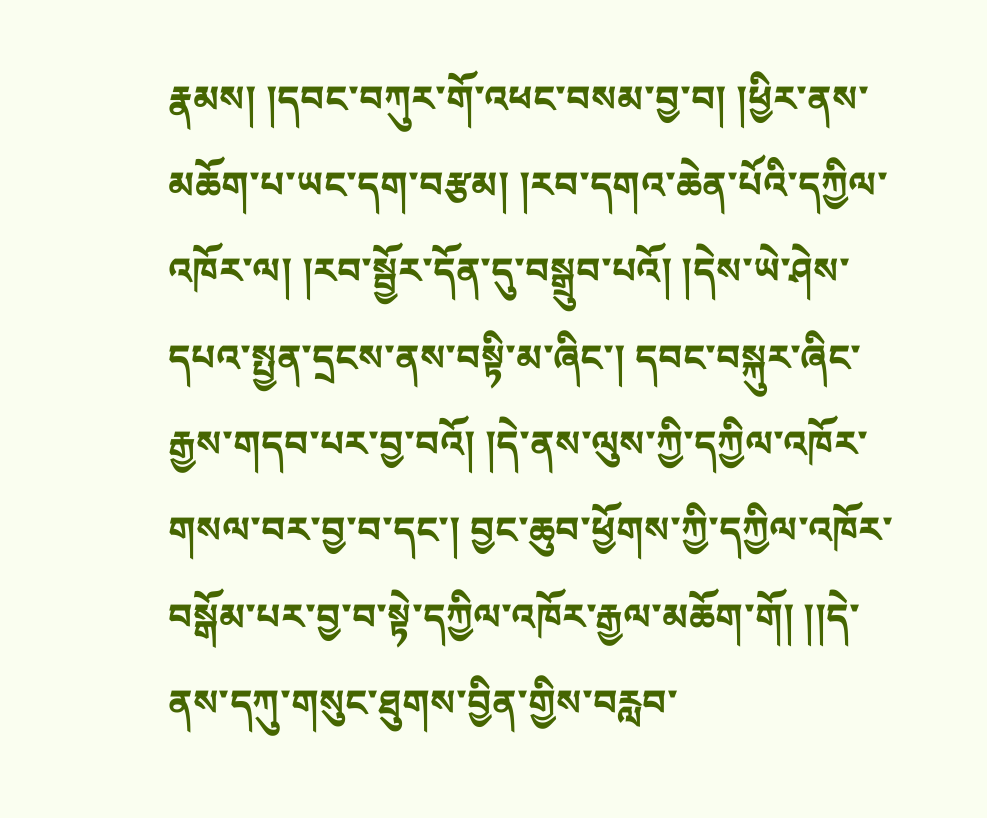རྣམས། །དབང་བཀུར་གོ་འཕང་བསམ་བྱ་བ། །ཕྱིར་ནས་མཆོག་པ་ཡང་དག་བརྩམ། །རབ་དགའ་ཆེན་པོའི་དཀྱིལ་འཁོར་ལ། །རབ་སྦྱོར་དོན་དུ་བསྒྲུབ་པའོ། །དེས་ཡེ་ཤེས་དཔའ་སྤྱན་དྲངས་ནས་བསྟི་མ་ཞིང་། དབང་བསྐུར་ཞིང་རྒྱས་གདབ་པར་བྱ་བའོ། །དེ་ནས་ལུས་ཀྱི་དཀྱིལ་འཁོར་གསལ་བར་བྱ་བ་དང་། བྱང་ཆུབ་ཕྱོགས་ཀྱི་དཀྱིལ་འཁོར་བསྒོམ་པར་བྱ་བ་སྟེ་དཀྱིལ་འཁོར་རྒྱལ་མཆོག་གོ། །།དེ་ནས་དཀུ་གསུང་ཐུགས་བྱིན་གྱིས་བརླབ་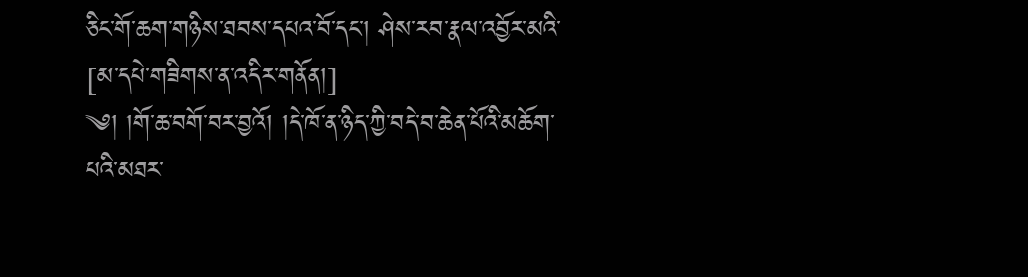ཅིང་གོ་ཆག་གཉིས་ཐབས་དཔའ་བོ་དང་། ཤེས་རབ་རྣལ་འབྱོར་མའི་
[མ་དཔེ་གཟིགས་ན་འདིར་གནོན།]
༄། །གོ་ཆ་བགོ་བར་བྱའོ། །དེ་ཁོ་ན་ཉིད་ཀྱི་བདེ་བ་ཆེན་པོའི་མཆོག་པའི་མཐར་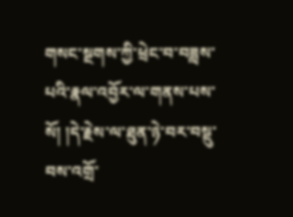གསང་སྔགས་ཀྱི་ཕྲེང་བ་བཟླས་པའི་རྣལ་འབྱོར་ལ་གནས་པས་སོ། །དེ་རྗེས་ལ་ཐུན་ཉེ་བར་བསྡུ་བས་འགྲོ་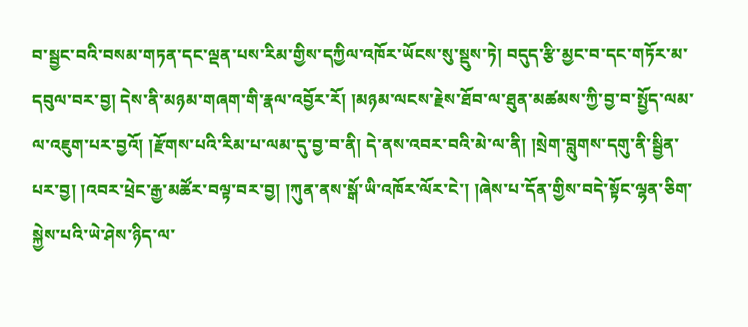བ་སྦྱང་བའི་བསམ་གཏན་དང་ལྡན་པས་རིམ་གྱིས་དཀྱིལ་འཁོར་ཡོངས་སུ་སྡུས་ཏེ། བདུད་རྩི་མྱང་བ་དང་གཏོར་མ་དབུལ་བར་བྱ། དེས་ནི་མཉམ་གཞག་གི་རྣལ་འབྱོར་རོ། །མཉམ་ལངས་རྗེས་ཐོབ་ལ་ཐུན་མཚམས་ཀྱི་བྱ་བ་སྤྱོད་ལམ་ལ་འཇུག་པར་བྱའོ། །རྫོགས་པའི་རིམ་པ་ལམ་དུ་བྱ་བ་ནི། དེ་ནས་འབར་བའི་མེ་ལ་ནི། །སྲེག་བླུགས་དགུ་ནི་སྦྱིན་པར་བྱ། །འབར་ཕྲེང་རྒྱ་མཚོར་བལྟ་བར་བྱ། །ཀུན་ནས་སྒོ་ཡི་འཁོར་ལོར་ངེ་། །ཞེས་པ་དོན་གྱིས་བདེ་སྟོང་ལྷན་ཅིག་སྐྱེས་པའི་ཡེ་ཤེས་ཉིད་ལ་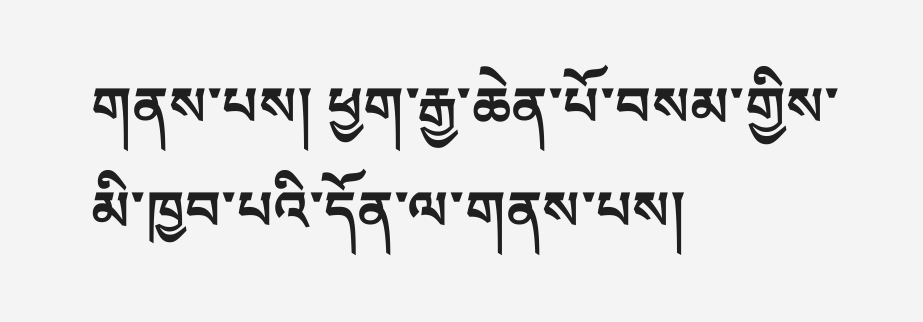གནས་པས། ཕྱག་རྒྱ་ཆེན་པོ་བསམ་གྱིས་མི་ཁྱབ་པའི་དོན་ལ་གནས་པས།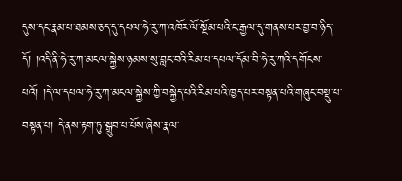དུས་དང་རྣམ་པ་ཐམས་ཅད་དུ་དཔལ་ཧེ་རུ་ཀ་འཁོར་ལོ་སྔོམ་པའི་ང་རྒྱལ་དུ་གནས་པར་བྱ་བ་ཉིད་དོ། །འདི་ནི་ཧེ་རུ་ཀ་མངལ་སྐྱེས་ཉམས་སུ་བླང་བའི་རིམ་པ་དཔལ་དོམ་བི་ཧེ་རུ་ཀའི་དགོངས་པའོ། །དེ་ལ་དཔལ་ཧེ་རུ་ཀ་མངལ་སྐྱེས་ཀྱི་བསྐྱེད་པའི་རིམ་པའི་ཁྱད་པར་བསྟན་པའི་གཞུང་བསྡུ་པ་བསྟན་པ། དེ་ནས་རྟག་ཏུ་སྒྲུབ་པ་པོས་ཞེས་རྣལ་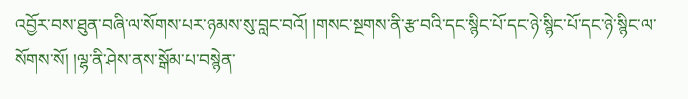འབྱོར་བས་ཐུན་བཞི་ལ་སོགས་པར་ཉམས་སུ་བླང་བའོ། །གསང་སྔགས་ནི་རྩ་བའི་དང་སྙིང་པོ་དང་ཉེ་སྙིང་པོ་དང་ཉེ་སྙིང་ལ་སོགས་སོ། །ལྷ་ནི་ཤེས་ནས་སྒོམ་པ་བསྙེན་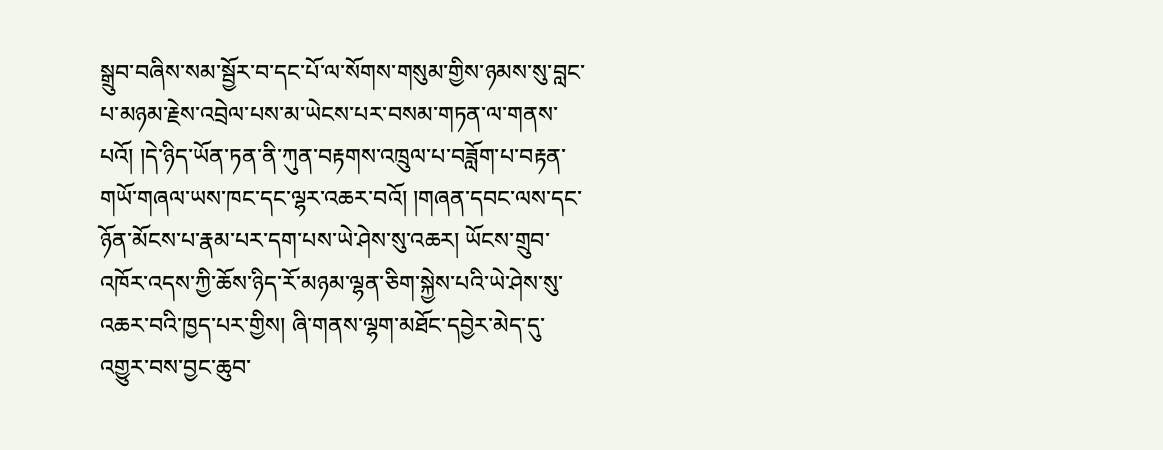སྒྲུབ་བཞིས་སམ་སྦྱོར་བ་དང་པོ་ལ་སོགས་གསུམ་གྱིས་ཉམས་སུ་བླང་པ་མཉམ་རྗེས་འབྲེལ་པས་མ་ཡེངས་པར་བསམ་གཏན་ལ་གནས་པའོ། །དེ་ཉིད་ཡོན་ཏན་ནི་ཀུན་བརྟགས་འཁྲུལ་པ་བཟློག་པ་བརྟན་གཡོ་གཞལ་ཡས་ཁང་དང་ལྷར་འཆར་བའོ། །གཞན་དབང་ལས་དང་ཉོན་མོངས་པ་རྣམ་པར་དག་པས་ཡེ་ཤེས་སུ་འཆར། ཡོངས་གྲུབ་འཁོར་འདས་ཀྱི་ཆོས་ཉིད་རོ་མཉམ་ལྷན་ཅིག་སྐྱེས་པའི་ཡེ་ཤེས་སུ་འཆར་བའི་ཁྱད་པར་གྱིས། ཞི་གནས་ལྷག་མཐོང་དབྱེར་མེད་དུ་འགྱུར་བས་བྱང་ཆུབ་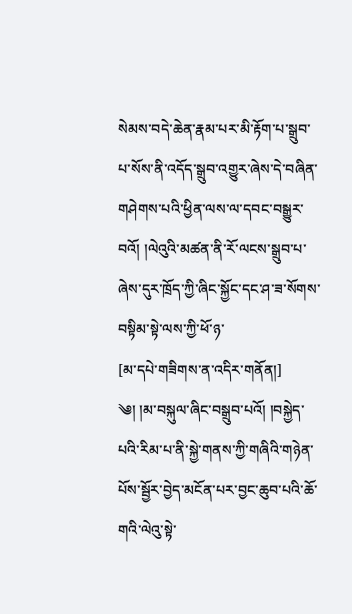སེམས་བདེ་ཆེན་རྣམ་པར་མི་རྟོག་པ་སྒྲུབ་པ་སོས་ནི་འདོད་སྒྲུབ་འགྱུར་ཞེས་དེ་བཞིན་གཤེགས་པའི་ཕྱིན་ལས་ལ་དབང་བསྒྱུར་བའོ། །ལེའུའི་མཚན་ནི་རོ་ལངས་སྒྲུབ་པ་ཞེས་དུར་ཁྲོད་ཀྱི་ཞིང་སྐྱོང་དང་ཤ་ཟ་སོགས་བསྟིམ་སྟེ་ལས་ཀྱི་ཕོ་ཉ་
[མ་དཔེ་གཟིགས་ན་འདིར་གནོན།]
༄། །མ་བསྐུལ་ཞིང་བསྒྲུབ་པའོ། །བསྐྱེད་པའི་རིམ་པ་ནི་སྐྱེ་གནས་ཀྱི་གཞིའི་གཉེན་པོས་སྦྱོར་བྱེད་མངོན་པར་བྱང་ཆུབ་པའི་ཆོ་གའི་ལེའུ་སྟེ་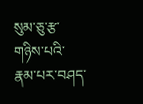སུམ་ཅུ་རྩ་གཉིས་པའི་རྣམ་པར་བཤད་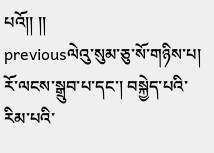པའོ།། །།
previousལེའུ་སུམ་ཅུ་སོ་གཉིས་པ། རོ་ལངས་སྒྲུབ་པ་དང་། བསྐྱེད་པའི་རིམ་པའི་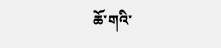ཆོ་གའི་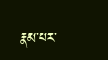རྣམ་པར་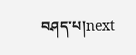བཤད་པ།next